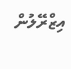އިޒްރޭލުން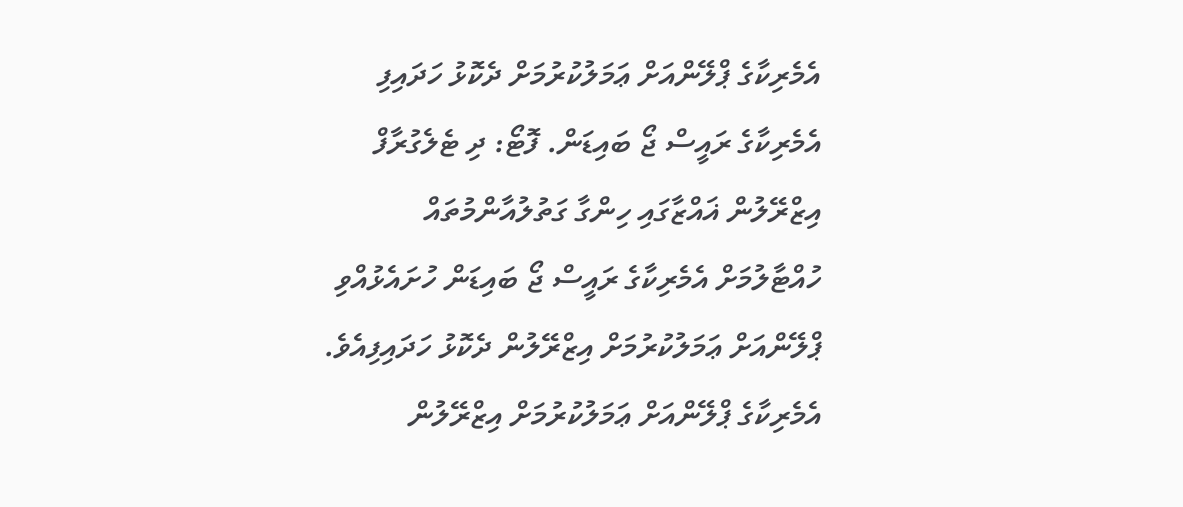އެމެރިކާގެ ޕްލޭންއަށް ޢަމަލުކުރުމަށް ދެކޮޅު ހަދައިފި
އެމެރިކާގެ ރައީސް ޖޯ ބައިޑަން. ފޮޓޯ: ދި ޓެލެގުރާފް
އިޒްރޭލުން ޣައްޒާގައި ހިންގާ ގަތުލުއާންމުތައް ހުއްޓާލުމަށް އެމެރިކާގެ ރައީސް ޖޯ ބައިޑަން ހުށައެޅުއްވި ޕްލޭންއަށް ޢަމަލުކުރުމަށް އިޒްރޭލުން ދެކޮޅު ހަދައިފިއެވެ.
އެމެރިކާގެ ޕްލޭންއަށް ޢަމަލުކުރުމަށް އިޒްރޭލުން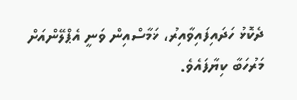ދެކޮޅު ހަދައިފައިވާއިރު، ޚަމާސްއިން ވަނީ އެޕްލޭންއަށް މަރުހަބާ ކިޔާފައެވެ.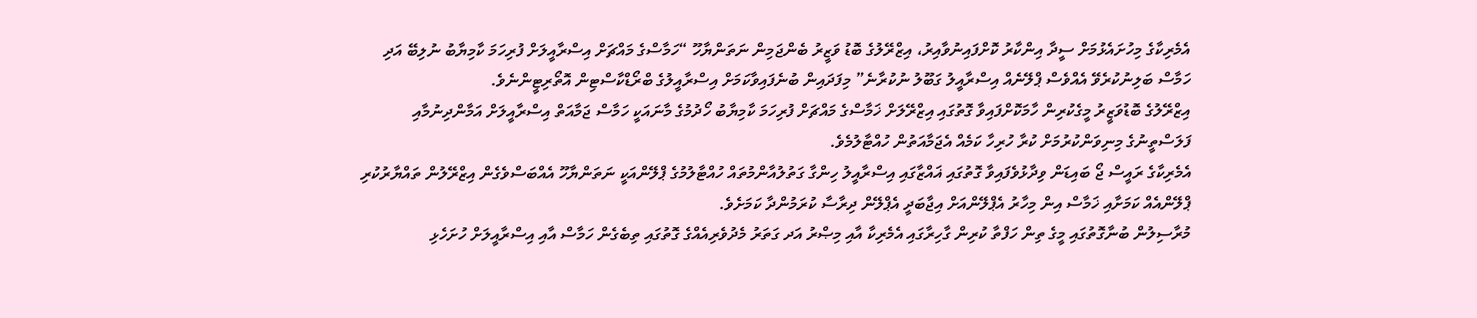އެމެރިކާގެ މިހުށައެޅުމަށް ސީދާ އިންކާރު ކޮށްފައިނުވާއިރު، އިޒްރޭލުގެ ބޮޑު ވަޒީރު ބެންޖަމިން ނަތަންޔާހޫ “ހަމާސްގެ މައްޗަށް އިސްރާއީލަށް ފުރިހަމަ ކާމިޔާބު ނުލިބޭ އަދި ހަމާސް ބަލިނުކުރެވޭ އެއްވެސް ޕްލޭނެއް އިސްރާއީލު ގަބޫލު ނުކުރާނެ” މިފަދައިން ބުނެފައިވާކަމަށް އިސްރާއީލުގެ ބްރޯޑްކާސްޓިން އޮތޯރިޓީންނެވެ.
އިޒްރޭލުގެ ބޮޑުވަޒީރު މީގެކުރިން ހާމަކޮށްފައިވާ ގޮތުގައި އިޒްރޭލަށް ޚަމާސްގެ މައްޗަށް ފުރިހަމަ ކާމިޔާބު ހޯދުމުގެ މާނައަކީ ހަމާސް ޖަމާއަތް އިސްރާއީލަށް އަމާންދިނުމާއި ފަލަސްތީނުގެ މިނިވަންކުރުމަށް ކުރާ ހުރިހާ ކަމެއް އެޖަމާއަތުން ހުއްޓާލުމެވެ.
އެމެރިކާގެ ރައީސް ޖޯ ބައިޑަން ވިދާޅުވެފައިވާ ގޮތުގައި ޣައްޒާގައި އިސްރާއީލު ހިންގާ ގަތުލުއާންމުތައް ހުއްޓާލުމުގެ ޕްލޭންއަކީ ނަތަންޔާހޫ އެއްބަސްވެގެން އިޒްރޭލުން ތައްޔާރުކުރި ޕްލޭންއެއް ކަމަށާއި ޚަމާސް އިން މިހާރު އެޕްލޭންއަށް އިޖާބަދީ އެޕްލޭން ދިރާސާ ކުރަމުންދާ ކަމަށެވެ.
މުރާސިލުން ބުނާގޮތުގައި މީގެ ތިން ހަފްތާ ކުރިން ގާހިރާގައި އެމެރިކާ އާއި މިޞްރު އަދ ގަތަރު މެދުވެރިއެއްގެ ގޮތުގައި ތިބެގެން ހަމާސް އާއި އިސްރާއީލަށް ހުށަހެޅި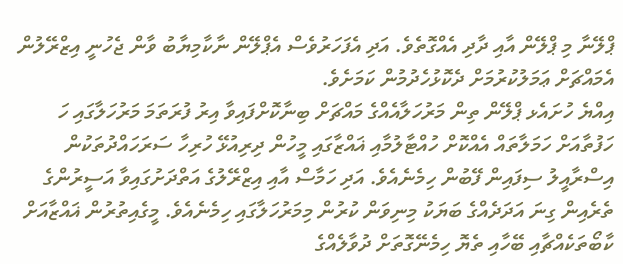ޕްލޭނާ މި ޕްލޭން އާއި ދާދި އެއްގޮތެވެ. އަދި އެފަހަރުވެސް އެޕްލޭން ނާކާމިޔާބު ވާން ޖެހުނީ އިޒްރޭލުން އެމައްޗަށް ޢަމަލުކުރުމަށް ދެކޮޅުހެދުމުން ކަމަށެވެ.
އިއްޔެ ހުށައެޅ ޕްލޭން ތިން މަރުހަލާއެއްގެ މައްޗަށް ބިނާކޮށްފައިވާ އިރު ފުރަތަމަ މަރުހަލާގައި ހަ ހަފުތާއަށް ހަމަލާތައް އެއްކޮށް ހުއްޓާލުމާއި ޣައްޒާގައި މީހުން ދިރިއުޅޭ ހުރިހާ ސަރަހައްދުތަކުން އިސްރާއީލު ސިފައިން ފޭބުން ހިމެނެއެވެ. އަދި ހަމާސް އާއި އިޒްރޭލުގެ އަތްދަށުގައިވާ އަސީރުންގެ ތެރެއިން ގިނަ އަދަދެއްގެ ބަޔަކު މިނިވަން ކުރުން މިމަރުހަލާގައި ހިމެނެއެވެ. މީގެއިތުރުން ޣައްޒާއަށް ކާބޯތަކެއްޗާއި ބޭހާއި ތެޔޮ ހިމެނޭގޮތަށް ދުވާލެއްގެ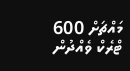މައްޗަށް 600 ޓްރެކް ވެއްދުން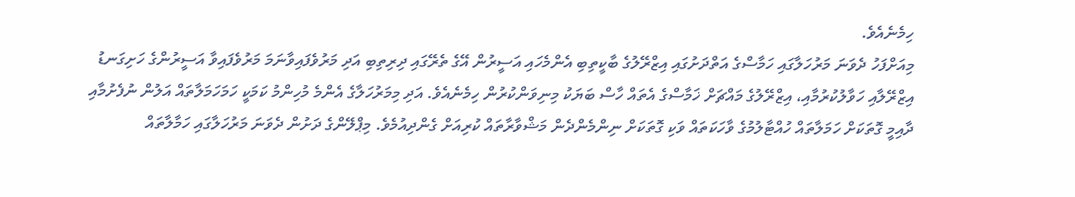ހިމެނެއެވެ.
މިއަށްފަހު ދެވަނަ މަރުހަލާގައި ހަމާސްގެ އަތްދަށުގައި އިޒްރޭލުގެ ބާކީތިބި އެންމެހައި އަސީރުން އޭގެ ތެރޭގައި ދިރިތިބި އަދި މަރުވެފައިވާނަމަ މަރުވެފައިވާ އަސީރުންގެ ހަށިގަނޑު އިޒްރޭލާއި ހަވާލުކުރުމާއި، އިޒްރޭލުގެ މައްޗަށް ޚަމާސްގެ އެތައް ހާސް ބަޔަކު މިނިވަންކުރުން ހިމެނެއެވެ. އަދި މިމަރުހަލާގެ އެންމެ މުހިންމު ކަމަކީ ހަމަހަމަލާތައް އަލުން ނުފެށުމާއި ދާއިމީ ގޮތަކަށް ހަމަލާތައް ހުއްޓާލުމުގެ ވާހަކަތައް ވަކި ގޮތަކަށް ނިންމެންދެން މަޝްވާރާތައް ކުރިއަށް ގެންދިއުމެވެ. މިޕްލޭންގެ ދަށުން ދެވަނަ މަރުހަލާގައި ހަމާލާތައް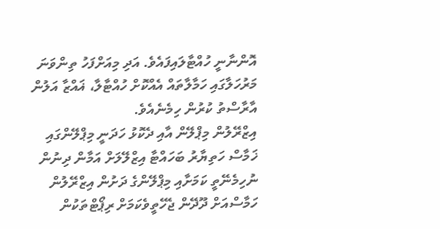އޮންނާނީ ހުއްޓާލައިފައެވެ. އަދި މިއަށްފަހު ތިންވަނަ މަރުހަލާގައި ހަމާލާތައް އެއްކޮށް ހުއްޓާލާ، ޣައްޒާ އަލުން އާރާސްތު ކުރުން ހިމެނެއެވެ.
އިޒްރޭލުން މިޕްލޭން އާއި ދެކޮޅު ހަދަނީ މިޕްލޭންގައި ޚަމާސް ހަތިޔާރު ބަހައްޓާ އިޒްލޭލަށް އަމާން ދިނުން ނުހިމެނޭތީ ކަމަށާއި މިޕްލޭންގެ ދަށުން އިޒްރޭލުން ހަމާސްއަށް ދޫދޭން ޖެހޭތީވެކަމަށް ރިޕޯޓްތަކުން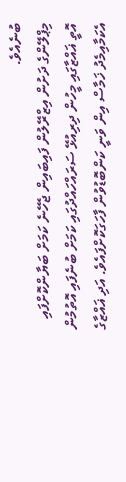ބުނެއެވެ.
މިޕްލޭންގެ ދަށުން އިޒްރޭލުން ފައިބައިން ޖެހޭނެ ކަމަށް ބަޔާންކޮށްފައި އޮތީ ޣައްޒާގައި މީހުން ދިރިއުޅޭ ސަރައްހައްދުގައި ކަމަށް ބުނެފައި އޮތުމުން އެކަމާއިމެދު ޚަމާސް އިން ވަނީ ކަންބޮޑުވުން ފާހަގަކޮށްފައެވެ. އަދި ޣައްޒާގެ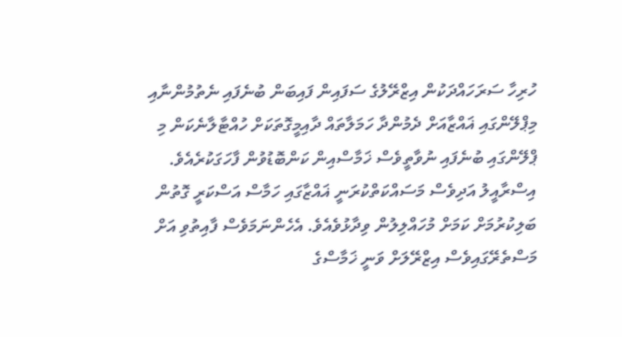ހުރިހާ ސަރަހައްދަކުން އިޒްރޭލުގެ ސަފައިން ފައިބަން ބުނެފައި ނެތުމުންނާއި މިޕްލޭންގައި ޣައްޒާއަށް ދެމުންދާ ހަމަލާތައް ދާއިމީގޮތަކަށް ހުއްޓާލާނެކަން މި ޕްލޭންގައި ބުނެފައި ނުވާތީވެސް ޚަމާސްއިން ކަންބޮޑުވުން ފާހަގަކުރެއެވެ.
އިސްރާއީލު އަދިވެސް މަސައްކަތްކުރަނީ ޣައްޒާގައި ހަމާސް އަސްކަރީ ގޮތުން ބަލިކުރުމަށް ކަމަށް މުހައްލިލުން ވިދާޅުވެއެވެ. އެހެންނަމަވެސް ފާއިތުވި އަށް މަސްތެރޭގައިވެސް އިޒްރޭލަށް ވަނީ ޚަމާސްގެ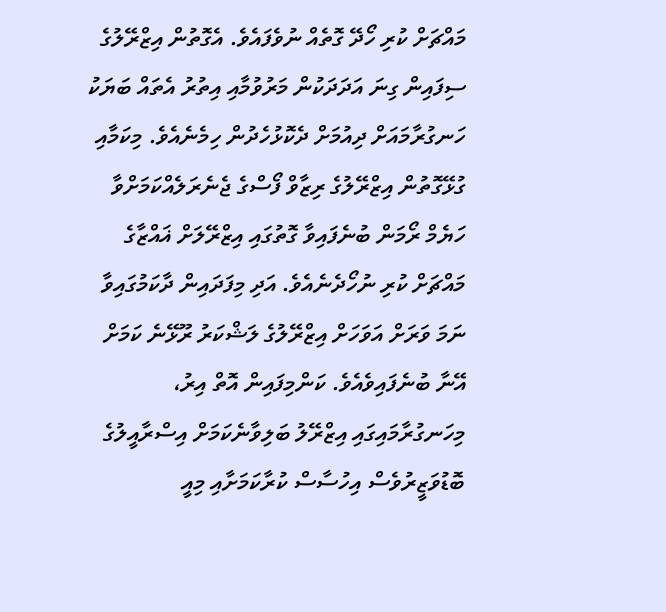މައްޗަށް ކުރި ހޯދޭ ގޮތެއް ނުވެފައެވެ. އެގޮތުން އިޒްރޭލުގެ ސިފައިން ގިނަ އަދަދަކުން މަރުވުމާއި އިތުރު އެތައް ބަޔަކު ހަނގުރާމައަށް ދިއުމަށް ދެކޮޅުހެދުން ހިމެނެއެވެ. މިކަމާއި ގުޅޭގޮތުން އިޒްރޭލުގެ ރިޒާވް ފޯސްގެ ޖެނެރަލެއްކަމަށްވާ ހަޔެމް ރޯމަން ބުނެފައިވާ ގޮތުގައި އިޒްރޭލަށް ޣައްޒާގެ މައްޗަށް ކުރި ނުހޯދެނެއެވެ. އަދި މިފަދައިން ދާކަމުގައިވާ ނަމަ ވަރަށް އަވަހަށް އިޒްރޭލުގެ ލަޝްކަރު ރޫޅޭނެ ކަމަށް އޭނާ ބުނެފައިވެއެވެ. ކަންމިފައިން އޮތް އިރު، މިހަނގުރާމައިގައި އިޒްރޭލު ބަލިވާނެކަމަށް އިސްރާއީލުގެ ބޮޑުވަޒީރުވެސް އިހުސާސް ކުރާކަމަށާއި މިއީ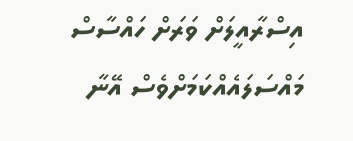އިސްރާއީލަށް ވަރަށް ހައްސާސް މައްސަލައެއްކަމަށްވެސް އޭނާ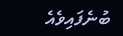ބުނެފައިވެއެ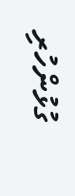ގުޅުންހުރި